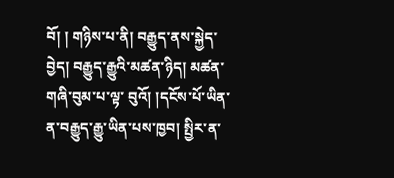བོ། ། གཉིས་པ་ནི། བརྒྱུད་ནས་སྐྱེད་བྱེད། བརྒྱུད་རྒྱུའི་མཚན་ཉིད། མཚན་གཞི་བུམ་པ་ལྟ་ བུའོ། །དངོས་པོ་ཡིན་ན་བརྒྱུད་རྒྱུ་ཡིན་པས་ཁྱབ། སྤྱིར་ན་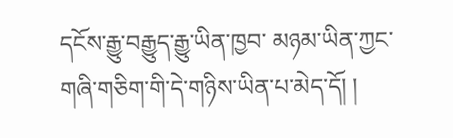དངོས་རྒྱུ་བརྒྱུད་རྒྱུ་ཡིན་ཁྱབ་ མཉམ་ཡིན་ཀྱང་གཞི་གཅིག་གི་དེ་གཉིས་ཡིན་པ་མེད་དོ། །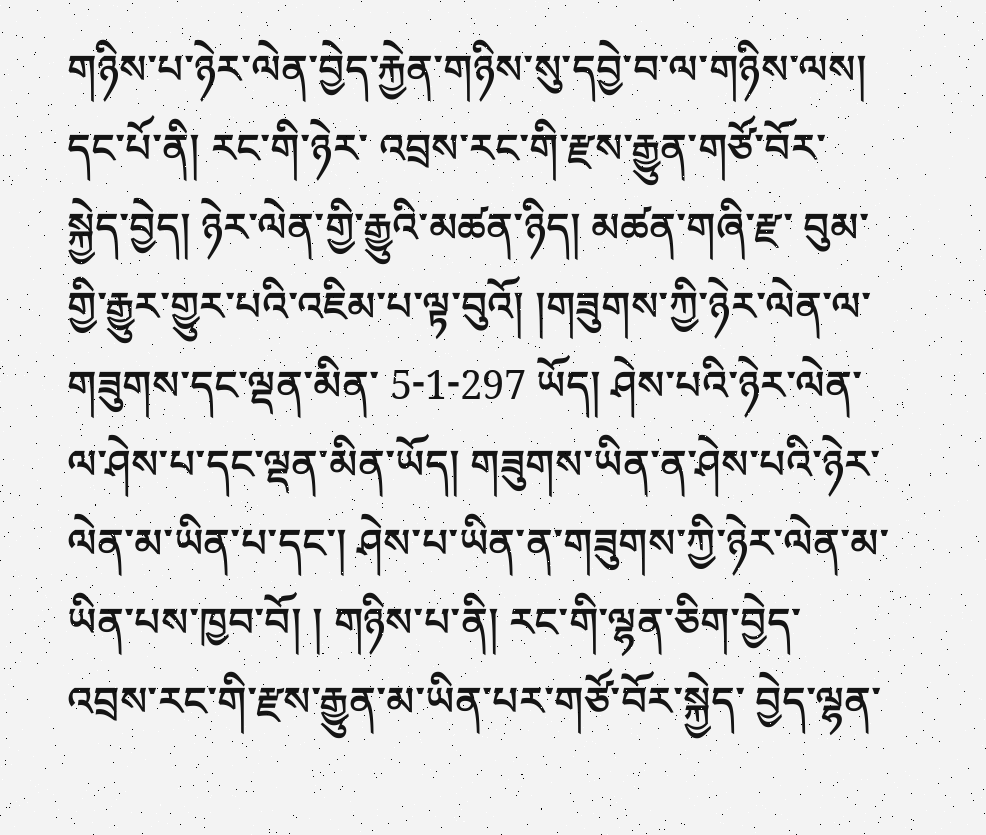གཉིས་པ་ཉེར་ལེན་བྱེད་རྐྱེན་གཉིས་སུ་དབྱེ་བ་ལ་གཉིས་ལས། དང་པོ་ནི། རང་གི་ཉེར་ འབྲས་རང་གི་རྫས་རྒྱུན་གཙོ་བོར་སྐྱེད་བྱེད། ཉེར་ལེན་གྱི་རྒྱུའི་མཚན་ཉིད། མཚན་གཞི་རྫ་ བུམ་གྱི་རྒྱུར་གྱུར་པའི་འཇིམ་པ་ལྟ་བུའོ། །གཟུགས་ཀྱི་ཉེར་ལེན་ལ་གཟུགས་དང་ལྡན་མིན་ 5-1-297 ཡོད། ཤེས་པའི་ཉེར་ལེན་ལ་ཤེས་པ་དང་ལྡན་མིན་ཡོད། གཟུགས་ཡིན་ན་ཤེས་པའི་ཉེར་ ལེན་མ་ཡིན་པ་དང་། ཤེས་པ་ཡིན་ན་གཟུགས་ཀྱི་ཉེར་ལེན་མ་ཡིན་པས་ཁྱབ་བོ། ། གཉིས་པ་ནི། རང་གི་ལྷན་ཅིག་བྱེད་འབྲས་རང་གི་རྫས་རྒྱུན་མ་ཡིན་པར་གཙོ་བོར་སྐྱེད་ བྱེད་ལྷན་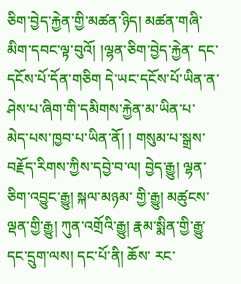ཅིག་བྱེད་རྐྱེན་གྱི་མཚན་ཉིད། མཚན་གཞི་མིག་དབང་ལྟ་བུའོ། །ལྷན་ཅིག་བྱེད་རྐྱེན་ དང་དངོས་པོ་དོན་གཅིག དེ་ཡང་དངོས་པོ་ཡིན་ན་ཤེས་པ་ཞིག་གི་དམིགས་རྐྱེན་མ་ཡིན་པ་ མེད་པས་ཁྱབ་པ་ཡིན་ནོ། ། གསུམ་པ་སྒྲས་བརྗོད་རིགས་ཀྱིས་དབྱེ་བ་ལ། བྱེད་རྒྱུ། ལྷན་ཅིག་འབྱུང་རྒྱུ། སྐལ་མཉམ་ གྱི་རྒྱུ། མཚུངས་ལྡན་གྱི་རྒྱུ། ཀུན་འགྲོའི་རྒྱུ། རྣམ་སྨིན་གྱི་རྒྱུ་དང་དྲུག་ལས། དང་པོ་ནི། ཆོས་ རང་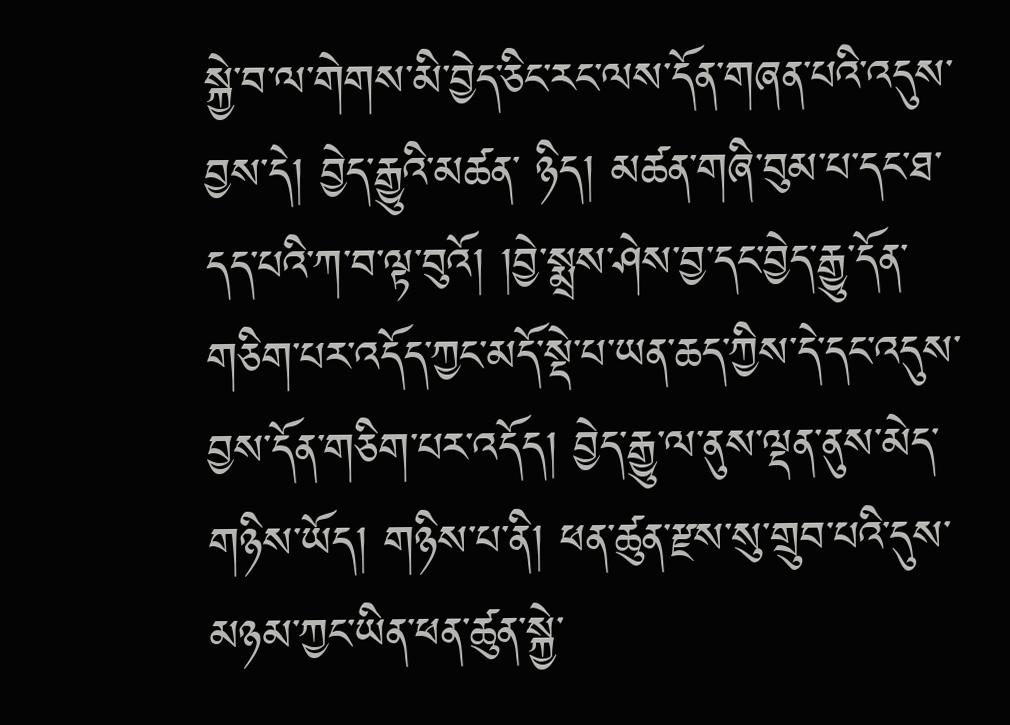སྐྱེ་བ་ལ་གེགས་མི་བྱེད་ཅིང་རང་ལས་དོན་གཞན་པའི་འདུས་བྱས་དེ། བྱེད་རྒྱུའི་མཚན་ ཉིད། མཚན་གཞི་བུམ་པ་དང་ཐ་དད་པའི་ཀ་བ་ལྟ་བུའོ། །བྱེ་སྨྲས་ཤེས་བྱ་དང་བྱེད་རྒྱུ་དོན་ གཅིག་པར་འདོད་ཀྱང་མདོ་སྡེ་པ་ཡན་ཆད་ཀྱིས་དེ་དང་འདུས་བྱས་དོན་གཅིག་པར་འདོད། བྱེད་རྒྱུ་ལ་ནུས་ལྡན་ནུས་མེད་གཉིས་ཡོད། གཉིས་པ་ནི། ཕན་ཚུན་རྫས་སུ་གྲུབ་པའི་དུས་མཉམ་ཀྱང་ཡིན་ཕན་ཚུན་སྐྱེ་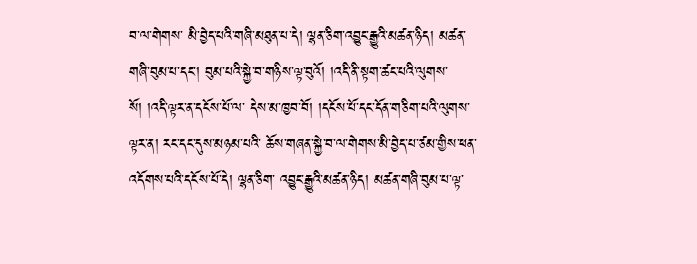བ་ལ་གེགས་ མི་བྱེད་པའི་གཞི་མཐུན་པ་དེ། ལྷན་ཅིག་འབྱུང་རྒྱུའི་མཚན་ཉིད། མཚན་གཞི་བུམ་པ་དང་། བུམ་པའི་སྐྱེ་བ་གཉིས་ལྟ་བུའོ། །འདི་ནི་སྟག་ཚང་པའི་ལུགས་སོ། །འདི་ལྟར་ན་དངོས་པོ་ལ་ དེས་མ་ཁྱབ་བོ། །དངོས་པོ་དང་དོན་གཅིག་པའི་ལུགས་ལྟར་ན། རང་དང་དུས་མཉམ་པའི་ ཆོས་གཞན་སྐྱེ་བ་ལ་གེགས་མི་བྱེད་པ་ཙམ་གྱིས་ཕན་འདོགས་པའི་དངོས་པོ་དེ། ལྷན་ཅིག་ འབྱུང་རྒྱུའི་མཚན་ཉིད། མཚན་གཞི་བུམ་པ་ལྟ་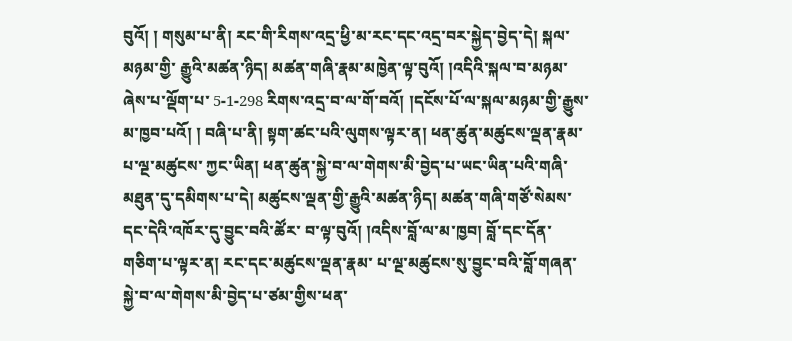བུའོ། ། གསུམ་པ་ནི། རང་གི་རིགས་འདྲ་ཕྱི་མ་རང་དང་འདྲ་བར་སྐྱེད་བྱེད་དེ། སྐལ་མཉམ་གྱི་ རྒྱུའི་མཚན་ཉིད། མཚན་གཞི་རྣམ་མཁྱེན་ལྟ་བུའོ། །འདིའི་སྐལ་བ་མཉམ་ཞེས་པ་ལྡོག་པ་ 5-1-298 རིགས་འདྲ་བ་ལ་གོ་བའོ། །དངོས་པོ་ལ་སྐལ་མཉམ་གྱི་རྒྱུས་མ་ཁྱབ་པའོ། ། བཞི་པ་ནི། སྟག་ཚང་པའི་ལུགས་ལྟར་ན། ཕན་ཚུན་མཚུངས་ལྡན་རྣམ་པ་ལྔ་མཚུངས་ ཀྱང་ཡིན། ཕན་ཚུན་སྐྱེ་བ་ལ་གེགས་མི་བྱེད་པ་ཡང་ཡིན་པའི་གཞི་མཐུན་དུ་དམིགས་པ་དེ། མཚུངས་ལྡན་གྱི་རྒྱུའི་མཚན་ཉིད། མཚན་གཞི་གཙོ་སེམས་དང་དེའི་འཁོར་དུ་བྱུང་བའི་ཚོར་ བ་ལྟ་བུའོ། །འདིས་བློ་ལ་མ་ཁྱབ། བློ་དང་དོན་གཅིག་པ་ལྟར་ན། རང་དང་མཚུངས་ལྡན་རྣམ་ པ་ལྔ་མཚུངས་སུ་བྱུང་བའི་བློ་གཞན་སྐྱེ་བ་ལ་གེགས་མི་བྱེད་པ་ཙམ་གྱིས་ཕན་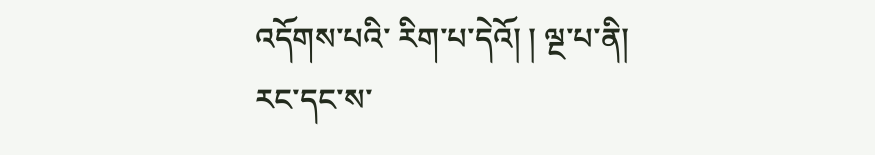འདོགས་པའི་ རིག་པ་དེའོ། ། ལྔ་པ་ནི། རང་དང་ས་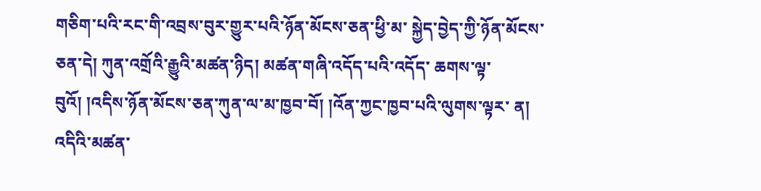གཅིག་པའི་རང་གི་འབྲས་བུར་གྱུར་པའི་ཉོན་མོངས་ཅན་ཕྱི་མ་ སྐྱེད་བྱེད་ཀྱི་ཉོན་མོངས་ཅན་དེ། ཀུན་འགྲོའི་རྒྱུའི་མཚན་ཉིད། མཚན་གཞི་འདོད་པའི་འདོད་ ཆགས་ལྟ་བུའོ། །འདིས་ཉོན་མོངས་ཅན་ཀུན་ལ་མ་ཁྱབ་བོ། །འོན་ཀྱང་ཁྱབ་པའི་ལུགས་ལྟར་ ན། འདིའི་མཚན་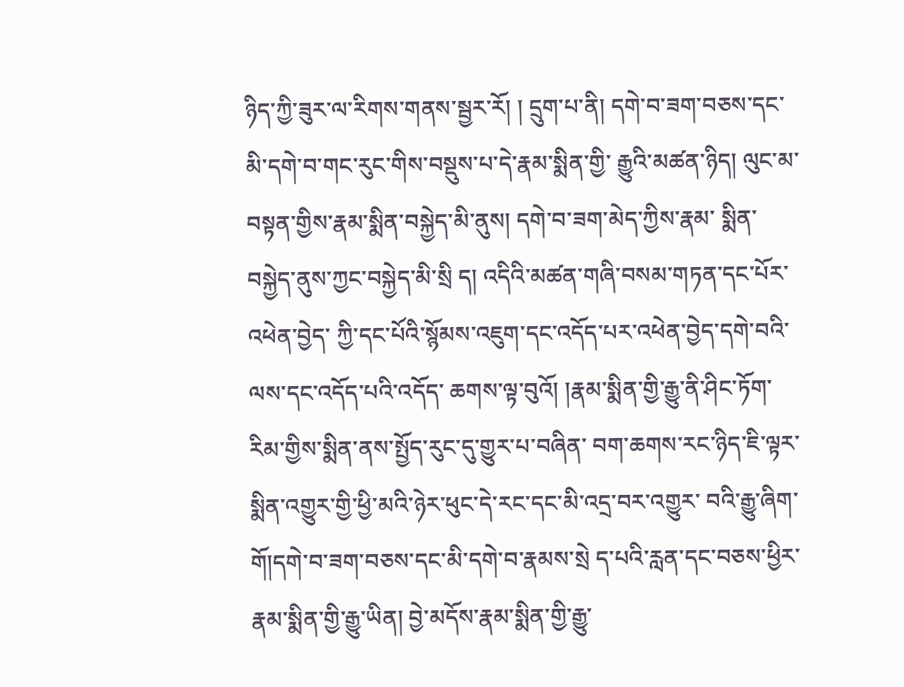ཉིད་ཀྱི་ཟུར་ལ་རིགས་གནས་སྦྱར་རོ། ། དྲུག་པ་ནི། དགེ་བ་ཟག་བཅས་དང་མི་དགེ་བ་གང་རུང་གིས་བསྡུས་པ་དེ་རྣམ་སྨིན་གྱི་ རྒྱུའི་མཚན་ཉིད། ལུང་མ་བསྟན་གྱིས་རྣམ་སྨིན་བསྐྱེད་མི་ནུས། དགེ་བ་ཟག་མེད་ཀྱིས་རྣམ་ སྨིན་བསྐྱེད་ནུས་ཀྱང་བསྐྱེད་མི་སྲི ད། འདིའི་མཚན་གཞི་བསམ་གཏན་དང་པོར་འཕེན་བྱེད་ ཀྱི་དང་པོའི་སྙོམས་འཇུག་དང་འདོད་པར་འཕེན་བྱེད་དགེ་བའི་ལས་དང་འདོད་པའི་འདོད་ ཆགས་ལྟ་བུའོ། །རྣམ་སྨིན་གྱི་རྒྱུ་ནི་ཤིང་ཏོག་རིམ་གྱིས་སྨིན་ནས་སྤྱོད་རུང་དུ་གྱུར་པ་བཞིན་ བག་ཆགས་རང་ཉིད་ཇི་ལྟར་སྨིན་འགྱུར་གྱི་ཕྱི་མའི་ཉེར་ཕུང་དེ་རང་དང་མི་འདྲ་བར་འགྱུར་ བའི་རྒྱུ་ཞིག་གོ།དགེ་བ་ཟག་བཅས་དང་མི་དགེ་བ་རྣམས་སྲེ ད་པའི་རླན་དང་བཅས་ཕྱིར་ རྣམ་སྨིན་གྱི་རྒྱུ་ཡིན། བྱེ་མདོས་རྣམ་སྨིན་གྱི་རྒྱུ་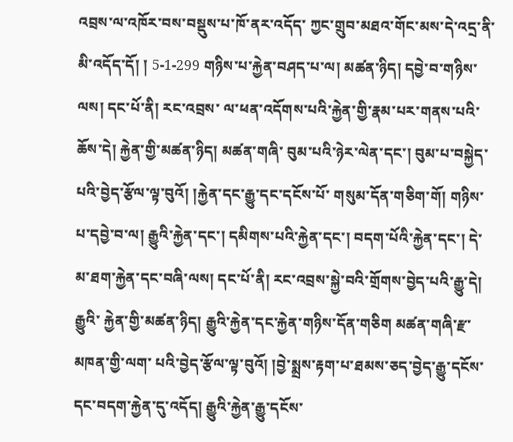འབྲས་ལ་འཁོར་བས་བསྡུས་པ་ཁོ་ནར་འདོད་ ཀྱང་གྲུབ་མཐའ་གོང་མས་དེ་འདྲ་ནི་མི་འདོད་དོ། ། 5-1-299 གཉིས་པ་རྐྱེན་བཤད་པ་ལ། མཚན་ཉིད། དབྱེ་བ་གཉིས་ལས། དང་པོ་ནི། རང་འབྲས་ ལ་ཕན་འདོགས་པའི་རྐྱེན་གྱི་རྣམ་པར་གནས་པའི་ཆོས་དེ། རྐྱེན་གྱི་མཚན་ཉིད། མཚན་གཞི་ བུམ་པའི་ཉེར་ལེན་དང་། བུམ་པ་བསྐྱེད་པའི་བྱེད་རྩོལ་ལྟ་བུའོ། །རྐྱེན་དང་རྒྱུ་དང་དངོས་པོ་ གསུམ་དོན་གཅིག་གོ། གཉིས་པ་དབྱེ་བ་ལ། རྒྱུའི་རྐྱེན་དང་། དམིགས་པའི་རྐྱེན་དང་། བདག་པོའི་རྐྱེན་དང་། དེ་མ་ཐག་རྐྱེན་དང་བཞི་ལས། དང་པོ་ནི། རང་འབྲས་སྐྱེ་བའི་གྲོགས་བྱེད་པའི་རྒྱུ་དེ། རྒྱུའི་ རྐྱེན་གྱི་མཚན་ཉིད། རྒྱུའི་རྐྱེན་དང་རྐྱེན་གཉིས་དོན་གཅིག མཚན་གཞི་རྫ་མཁན་གྱི་ལག་ པའི་བྱེད་རྩོལ་ལྟ་བུའོ། །བྱེ་སྨྲས་རྟག་པ་ཐམས་ཅད་བྱེད་རྒྱུ་དངོས་དང་བདག་རྐྱེན་དུ་འདོད། རྒྱུའི་རྐྱེན་རྒྱུ་དངོས་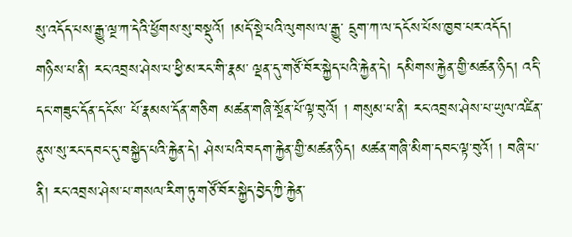སུ་འདོད་པས་རྒྱུ་ལྔ་ཀ་དེའི་ཕྱོགས་སུ་བསྡུའོ། །མདོ་སྡེ་པའི་ལུགས་ལ་རྒྱུ་ དྲུག་ཀ་ལ་དངོས་པོས་ཁྱབ་པར་འདོད། གཉིས་པ་ནི། རང་འབྲས་ཤེས་པ་ཕྱི་མ་རང་གི་རྣམ་ ལྡན་དུ་གཙོ་བོར་སྐྱེད་པའི་རྐྱེན་དེ། དམིགས་རྐྱེན་གྱི་མཚན་ཉིད། འདི་དང་གཟུང་དོན་དངོས་ པོ་རྣམས་དོན་གཅིག མཚན་གཞི་སྔོན་པོ་ལྟ་བུའོ། ། གསུམ་པ་ནི། རང་འབྲས་ཤེས་པ་ཡུལ་འཛིན་ནུས་སུ་རང་དབང་དུ་བསྐྱེད་པའི་རྐྱེན་དེ། ཤེས་པའི་བདག་རྐྱེན་གྱི་མཚན་ཉིད། མཚན་གཞི་མིག་དབང་ལྟ་བུའོ། ། བཞི་པ་ནི། རང་འབྲས་ཤེས་པ་གསལ་རིག་ཏུ་གཙོ་བོར་སྐྱེད་བྱེད་ཀྱི་རྐྱེན་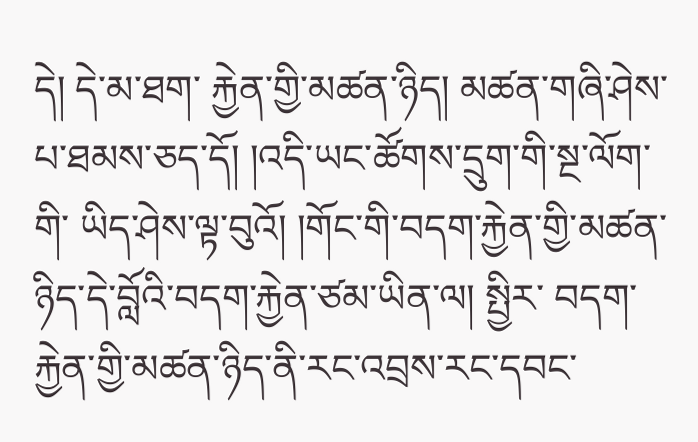དེ། དེ་མ་ཐག་ རྐྱེན་གྱི་མཚན་ཉིད། མཚན་གཞི་ཤེས་པ་ཐམས་ཅད་དོ། །འདི་ཡང་ཚོགས་དྲུག་གི་སྔ་ལོག་གི་ ཡིད་ཤེས་ལྟ་བུའོ། །གོང་གི་བདག་རྐྱེན་གྱི་མཚན་ཉིད་དེ་བློའི་བདག་རྐྱེན་ཙམ་ཡིན་ལ། སྤྱིར་ བདག་རྐྱེན་གྱི་མཚན་ཉིད་ནི་རང་འབྲས་རང་དབང་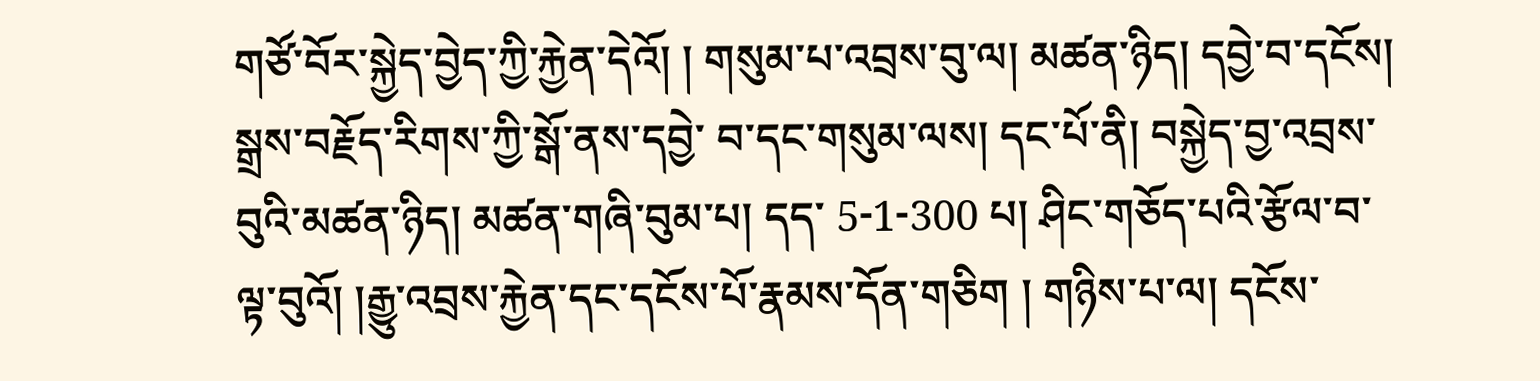གཙོ་བོར་སྐྱེད་བྱེད་ཀྱི་རྐྱེན་དེའོ། ། གསུམ་པ་འབྲས་བུ་ལ། མཚན་ཉིད། དབྱེ་བ་དངོས། སྒྲས་བརྗོད་རིགས་ཀྱི་སྒོ་ནས་དབྱེ་ བ་དང་གསུམ་ལས། དང་པོ་ནི། བསྐྱེད་བྱ་འབྲས་བུའི་མཚན་ཉིད། མཚན་གཞི་བུམ་པ། དད་ 5-1-300 པ། ཤིང་གཅོད་པའི་རྩོལ་བ་ལྟ་བུའོ། །རྒྱུ་འབྲས་རྐྱེན་དང་དངོས་པོ་རྣམས་དོན་གཅིག ། གཉིས་པ་ལ། དངོས་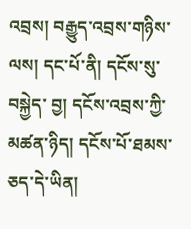འབྲས། བརྒྱུད་འབྲས་གཉིས་ལས། དང་པོ་ནི། དངོས་སུ་བསྐྱེད་ བྱ། དངོས་འབྲས་ཀྱི་མཚན་ཉིད། དངོས་པོ་ཐམས་ཅད་དེ་ཡིན།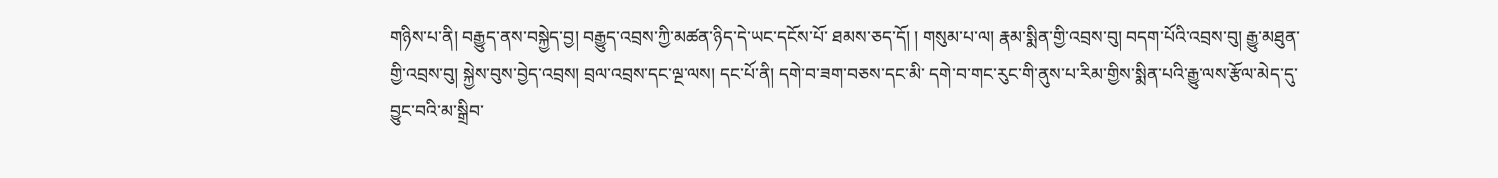གཉིས་པ་ནི། བརྒྱུད་ནས་བསྐྱེད་བྱ། བརྒྱུད་འབྲས་ཀྱི་མཚན་ཉིད་དེ་ཡང་དངོས་པོ་ ཐམས་ཅད་དོ། ། གསུམ་པ་ལ། རྣམ་སྨིན་གྱི་འབྲས་བུ། བདག་པོའི་འབྲས་བུ། རྒྱུ་མཐུན་གྱི་འབྲས་བུ། སྐྱེས་བུས་བྱེད་འབྲས། བྲལ་འབྲས་དང་ལྔ་ལས། དང་པོ་ནི། དགེ་བ་ཟག་བཅས་དང་མི་ དགེ་བ་གང་རུང་གི་ནུས་པ་རིམ་གྱིས་སྨིན་པའི་རྒྱུ་ལས་རྩོལ་མེད་དུ་བྱུང་བའི་མ་སྒྲིབ་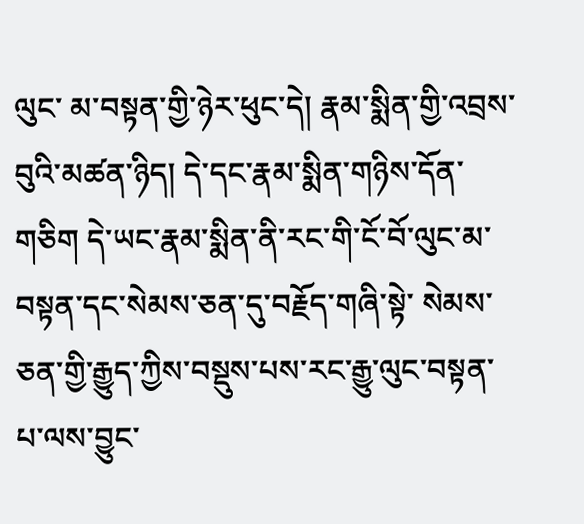ལུང་ མ་བསྟན་གྱི་ཉེར་ཕུང་དེ། རྣམ་སྨིན་གྱི་འབྲས་བུའི་མཚན་ཉིད། དེ་དང་རྣམ་སྨིན་གཉིས་དོན་ གཅིག དེ་ཡང་རྣམ་སྨིན་ནི་རང་གི་ངོ་བོ་ལུང་མ་བསྟན་དང་སེམས་ཅན་དུ་བརྗོད་གཞི་སྟེ་ སེམས་ཅན་གྱི་རྒྱུད་ཀྱིས་བསྡུས་པས་རང་རྒྱུ་ལུང་བསྟན་པ་ལས་བྱུང་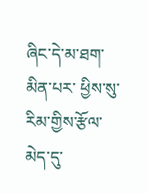ཞིང་དེ་མ་ཐག་མིན་པར་ ཕྱིས་སུ་རིམ་གྱིས་རྩོལ་མེད་དུ་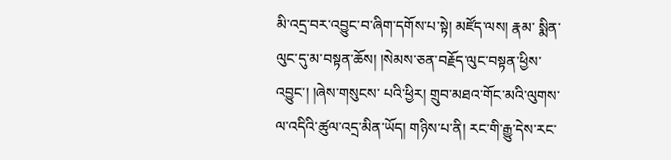མི་འདྲ་བར་འབྱུང་བ་ཞིག་དགོས་པ་སྟེ། མཛོད་ལས། རྣམ་ སྨིན་ལུང་དུ་མ་བསྟན་ཆོས། །སེམས་ཅན་བརྗོད་ལུང་བསྟན་ཕྱིས་འབྱུང་། །ཞེས་གསུངས་ པའི་ཕྱིར། གྲུབ་མཐའ་གོང་མའི་ལུགས་ལ་འདིའི་ཚུལ་འདྲ་མིན་ཡོད། གཉིས་པ་ནི། རང་གི་རྒྱུ་དེས་རང་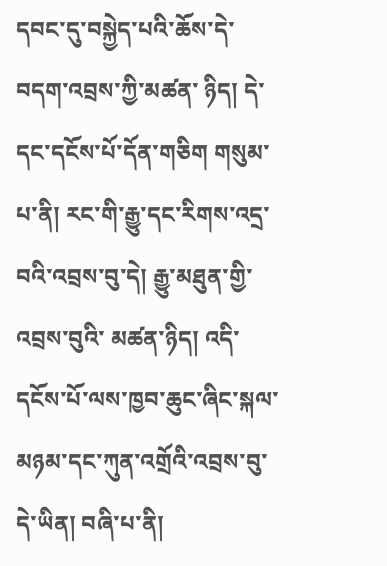དབང་དུ་བསྐྱེད་པའི་ཆོས་དེ་བདག་འབྲས་ཀྱི་མཚན་ ཉིད། དེ་དང་དངོས་པོ་དོན་གཅིག གསུམ་པ་ནི། རང་གི་རྒྱུ་དང་རིགས་འདྲ་བའི་འབྲས་བུ་དེ། རྒྱུ་མཐུན་གྱི་འབྲས་བུའི་ མཚན་ཉིད། འདི་དངོས་པོ་ལས་ཁྱབ་ཆུང་ཞིང་སྐལ་མཉམ་དང་ཀུན་འགྲོའི་འབྲས་བུ་དེ་ཡིན། བཞི་པ་ནི།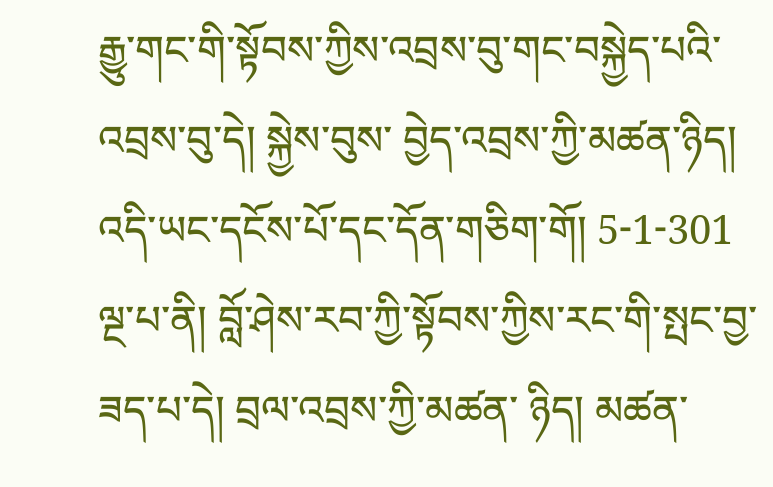རྒྱུ་གང་གི་སྟོབས་ཀྱིས་འབྲས་བུ་གང་བསྐྱེད་པའི་འབྲས་བུ་དེ། སྐྱེས་བུས་ བྱེད་འབྲས་ཀྱི་མཚན་ཉིད། འདི་ཡང་དངོས་པོ་དང་དོན་གཅིག་གོ། 5-1-301 ལྔ་པ་ནི། བློ་ཤེས་རབ་ཀྱི་སྟོབས་ཀྱིས་རང་གི་སྤང་བྱ་ཟད་པ་དེ། བྲལ་འབྲས་ཀྱི་མཚན་ ཉིད། མཚན་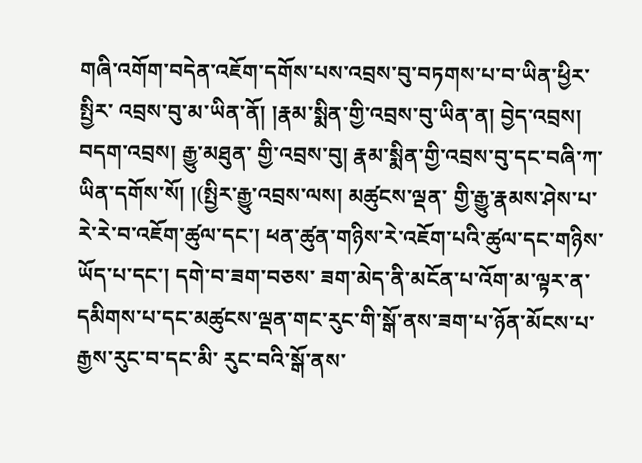གཞི་འགོག་བདེན་འཇོག་དགོས་པས་འབྲས་བུ་བཏགས་པ་བ་ཡིན་ཕྱིར་སྤྱིར་ འབྲས་བུ་མ་ཡིན་ནོ། །རྣམ་སྨིན་གྱི་འབྲས་བུ་ཡིན་ན། བྱེད་འབྲས། བདག་འབྲས། རྒྱུ་མཐུན་ གྱི་འབྲས་བུ། རྣམ་སྨིན་གྱི་འབྲས་བུ་དང་བཞི་ཀ་ཡིན་དགོས་སོ། །(སྤྱིར་རྒྱུ་འབྲས་ལས། མཚུངས་ལྡན་ གྱི་རྒྱུ་རྣམས་ཤེས་པ་རེ་རེ་བ་འཇོག་ཚུལ་དང་། ཕན་ཚུན་གཉིས་རེ་འཇོག་པའི་ཚུལ་དང་གཉིས་ཡོད་པ་དང་། དགེ་བ་ཟག་བཅས་ ཟག་མེད་ནི་མངོན་པ་འོག་མ་ལྟར་ན་དམིགས་པ་དང་མཚུངས་ལྡན་གང་རུང་གི་སྒོ་ནས་ཟག་པ་ཉོན་མོངས་པ་རྒྱས་རུང་བ་དང་མི་ རུང་བའི་སྒོ་ནས་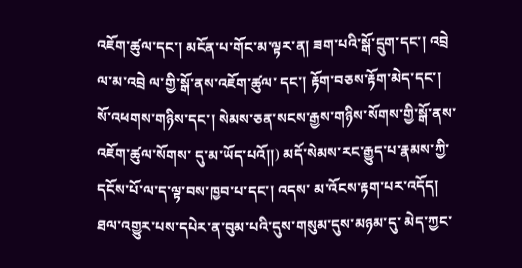འཇོག་ཚུལ་དང་། མངོན་པ་གོང་མ་ལྟར་ན། ཟག་པའི་སྒོ་དྲུག་དང་། འབྲེ ལ་མ་འབྲེ ལ་གྱི་སྒོ་ནས་འཇོག་ཚུལ་ དང་། རྟོག་བཅས་རྟོག་མེད་དང་། སོ་འཕགས་གཉིས་དང་། སེམས་ཅན་སངས་རྒྱས་གཉིས་སོགས་གྱི་སྒོ་ནས་འཇོག་ཚུལ་སོགས་ དུ་མ་ཡོད་པའོ།།) མདོ་སེམས་རང་རྒྱུད་པ་རྣམས་ཀྱི་དངོས་པོ་ལ་ད་ལྟ་བས་ཁྱབ་པ་དང་། འདས་ མ་འོངས་རྟག་པར་འདོད། ཐལ་འགྱུར་པས་དཔེར་ན་བུམ་པའི་དུས་གསུམ་དུས་མཉམ་དུ་ མེད་ཀྱང་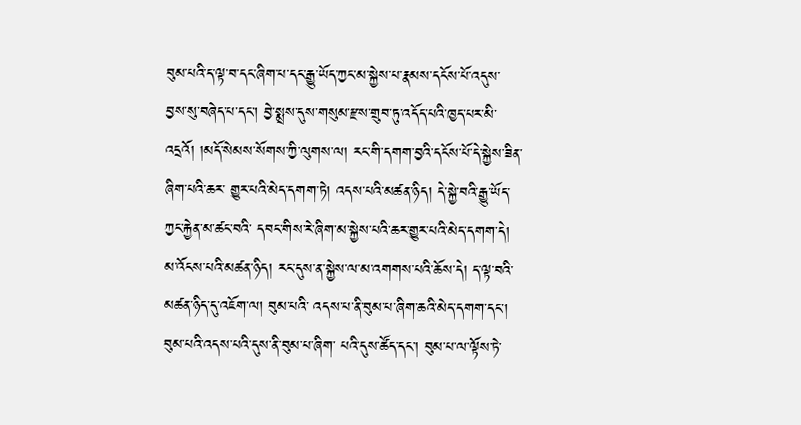བུམ་པའི་ད་ལྟ་བ་དང་ཞིག་པ་དང་རྒྱུ་ཡོད་ཀྱང་མ་སྐྱེས་པ་རྣམས་དངོས་པོ་འདུས་ བྱས་སུ་བཞེད་པ་དང་། བྱེ་སྨྲས་དུས་གསུམ་རྫས་གྲུབ་ཏུ་འདོད་པའི་ཁྱད་པར་མི་འདྲའོ། །མདོ་སེམས་སོགས་ཀྱི་ལུགས་ལ། རང་གི་དགག་བྱའི་དངོས་པོ་དེ་སྐྱེས་ཟིན་ཞིག་པའི་ཆར་ གྱུར་པའི་མེད་དགག་ཏེ། འདས་པའི་མཚན་ཉིད། དེ་སྐྱེ་བའི་རྒྱུ་ཡོད་ཀྱང་རྐྱེན་མ་ཚང་བའི་ དབང་གིས་རེ་ཞིག་མ་སྐྱེས་པའི་ཆར་གྱུར་པའི་མེད་དགག་དེ། མ་འོངས་པའི་མཚན་ཉིད། རང་དུས་ན་སྐྱེས་ལ་མ་འགགས་པའི་ཆོས་དེ། ད་ལྟ་བའི་མཚན་ཉིད་དུ་འཇོག་ལ། བུམ་པའི་ འདས་པ་ནི་བུམ་པ་ཞིག་ཆའི་མེད་དགག་དང་། བུམ་པའི་འདས་པའི་དུས་ནི་བུམ་པ་ཞིག་ པའི་དུས་ཚོད་དང་། བུམ་པ་ལ་ལྟོས་ཏེ་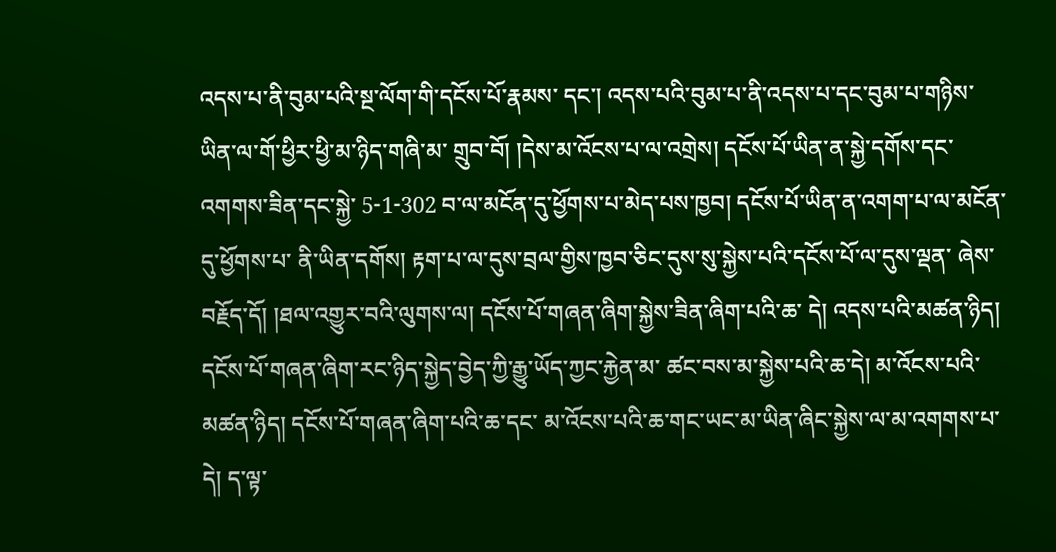འདས་པ་ནི་བུམ་པའི་སྔ་ལོག་གི་དངོས་པོ་རྣམས་ དང་། འདས་པའི་བུམ་པ་ནི་འདས་པ་དང་བུམ་པ་གཉིས་ཡིན་ལ་གོ་ཕྱིར་ཕྱི་མ་ཉིད་གཞི་མ་ གྲུབ་བོ། །དེས་མ་འོངས་པ་ལ་འགྲེས། དངོས་པོ་ཡིན་ན་སྐྱེ་དགོས་དང་འགགས་ཟིན་དང་སྐྱེ་ 5-1-302 བ་ལ་མངོན་དུ་ཕྱོགས་པ་མེད་པས་ཁྱབ། དངོས་པོ་ཡིན་ན་འགག་པ་ལ་མངོན་དུ་ཕྱོགས་པ་ ནི་ཡིན་དགོས། རྟག་པ་ལ་དུས་བྲལ་གྱིས་ཁྱབ་ཅིང་དུས་སུ་སྐྱེས་པའི་དངོས་པོ་ལ་དུས་ལྡན་ ཞེས་བརྗོད་དོ། །ཐལ་འགྱུར་བའི་ལུགས་ལ། དངོས་པོ་གཞན་ཞིག་སྐྱེས་ཟིན་ཞིག་པའི་ཆ་ དེ། འདས་པའི་མཚན་ཉིད། དངོས་པོ་གཞན་ཞིག་རང་ཉིད་སྐྱེད་བྱེད་ཀྱི་རྒྱུ་ཡོད་ཀྱང་རྐྱེན་མ་ ཚང་བས་མ་སྐྱེས་པའི་ཆ་དེ། མ་འོངས་པའི་མཚན་ཉིད། དངོས་པོ་གཞན་ཞིག་པའི་ཆ་དང་ མ་འོངས་པའི་ཆ་གང་ཡང་མ་ཡིན་ཞིང་སྐྱེས་ལ་མ་འགགས་པ་དེ། ད་ལྟ་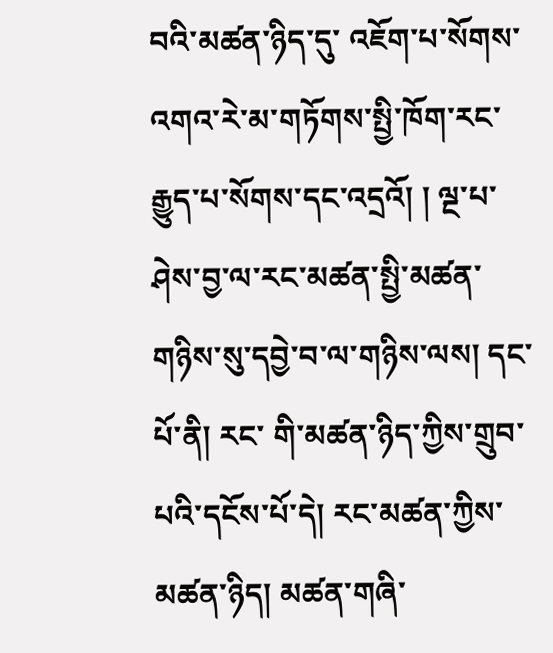བའི་མཚན་ཉིད་དུ་ འཇོག་པ་སོགས་འགའ་རེ་མ་གཏོགས་སྤྱི་ཁོག་རང་རྒྱུད་པ་སོགས་དང་འདྲའོ། ། ལྔ་པ་ཤེས་བྱ་ལ་རང་མཚན་སྤྱི་མཚན་གཉིས་སུ་དབྱེ་བ་ལ་གཉིས་ལས། དང་པོ་ནི། རང་ གི་མཚན་ཉིད་ཀྱིས་གྲུབ་པའི་དངོས་པོ་དེ། རང་མཚན་ཀྱིས་མཚན་ཉིད། མཚན་གཞི་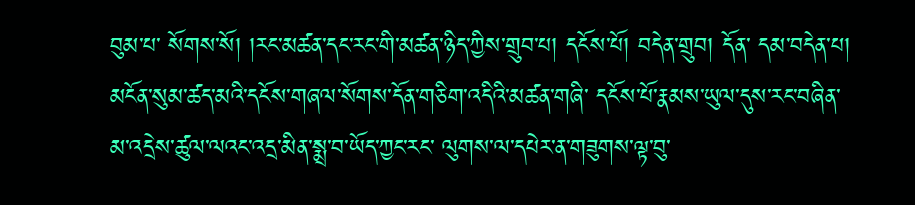བུམ་པ་ སོགས་སོ། །རང་མཚན་དང་རང་གི་མཚན་ཉིད་ཀྱིས་གྲུབ་པ། དངོས་པོ། བདེན་གྲུབ། དོན་ དམ་བདེན་པ། མངོན་སུམ་ཚད་མའི་དངོས་གཞལ་སོགས་དོན་གཅིག་འདིའི་མཚན་གཞི་ དངོས་པོ་རྣམས་ཡུལ་དུས་རང་བཞིན་མ་འདྲེས་ཚུལ་ལའང་འདྲ་མིན་སྨྲ་བ་ཡོད་ཀྱང་རང་ ལུགས་ལ་དཔེར་ན་གཟུགས་ལྟ་བུ་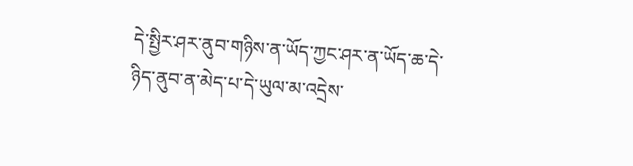དེ་སྤྱིར་ཤར་ནུབ་གཉིས་ན་ཡོད་ཀྱང་ཤར་ན་ཡོད་ཆ་དེ་ ཉིད་ནུབ་ན་མེད་པ་དེ་ཡུལ་མ་འདྲེས་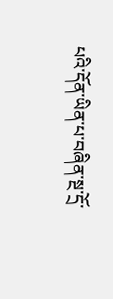པའི་དོན་ཡིན་པ་བཞིན་སྔ་དྲོ་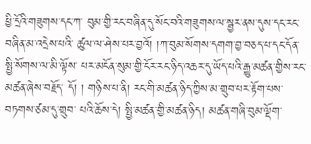ཕྱི་དྲོའི་གཟུགས་དང་ཀ་ བུམ་གྱི་རང་བཞིན་དུ་སོང་བའི་གཟུགས་ལ་སྦྱར་ནས་དུས་དང་རང་བཞིན་མ་འདྲེས་པའི་ ཚུལ་ལ་ཤེས་པར་བྱའོ། །ཀ་བུམ་སོགས་དགག་བྱ་བཅད་པ་དང་དོན་སྤྱི་སོགས་ལ་མི་ལྟོས་ པར་མངོན་སུམ་གྱི་ངོར་རང་ཉིད་འཆར་དུ་ཡོད་པའི་རྒྱུ་མཚན་གྱིས་རང་མཚན་ཞེས་བརྗོད་ དོ། ། གཉིས་པ་ནི། རང་གི་མཚན་ཉིད་ཀྱིས་མ་གྲུབ་པར་རྟོག་པས་བཏགས་ཙམ་དུ་གྲུབ་ པའི་ཆོས་དེ། སྤྱི་མཚན་གྱི་མཚན་ཉིད། མཚན་གཞི་བུམ་ལྡོག་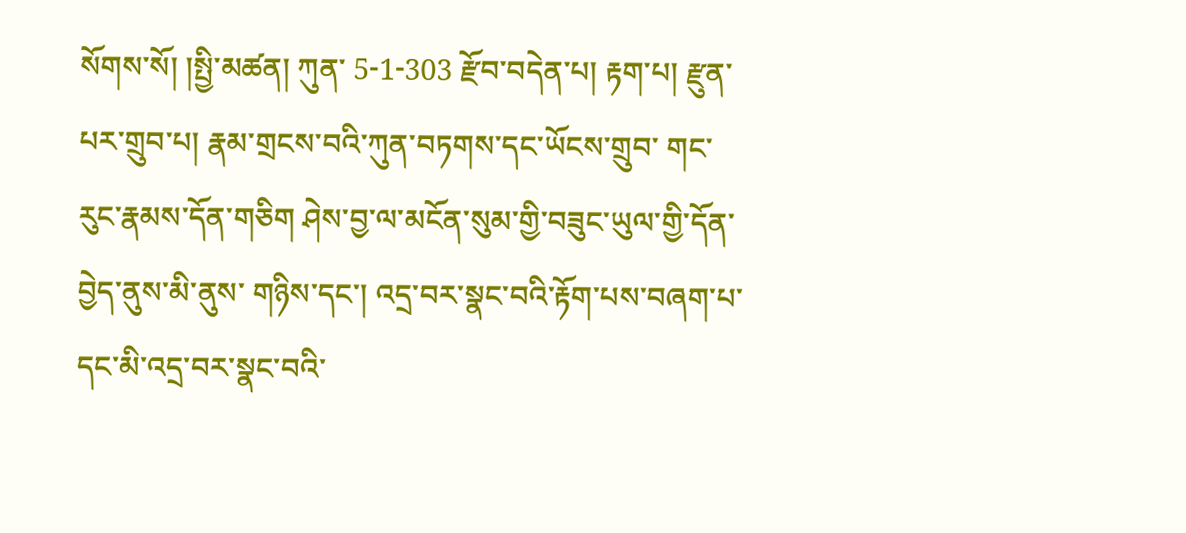སོགས་སོ། །སྤྱི་མཚན། ཀུན་ 5-1-303 རྫོབ་བདེན་པ། རྟག་པ། རྫུན་པར་གྲུབ་པ། རྣམ་གྲངས་བའི་ཀུན་བཏགས་དང་ཡོངས་གྲུབ་ གང་རུང་རྣམས་དོན་གཅིག ཤེས་བྱ་ལ་མངོན་སུམ་གྱི་བཟུང་ཡུལ་གྱི་དོན་བྱེད་ནུས་མི་ནུས་ གཉིས་དང་། འདྲ་བར་སྣང་བའི་རྟོག་པས་བཞག་པ་དང་མི་འདྲ་བར་སྣང་བའི་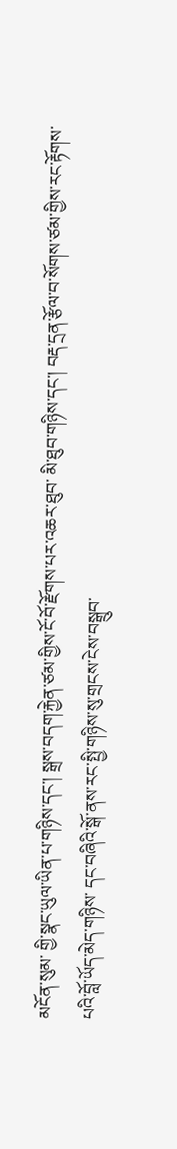མངོན་སུམ་ གྱི་སྣང་ཡུལ་ཡིན་པ་གཉིས་དང་། སྒྲས་བདག་རྐྱེན་ཙམ་གྱིས་ངོ་བོ་རྫོགས་པར་འཆར་ཐུབ་ མི་ཐུབ་གཉིས་དང་། བརྡ་དྲན་རྩོལ་བ་སོགས་ཙམ་གྱིས་རང་རྟོགས་པའི་བློ་ཡོད་མེད་གཉིས་ དང་བཞིའི་སྒོ་ནས་རང་སྤྱི་གཉིས་སུ་གྲངས་ངེས་བསྒྲུབ་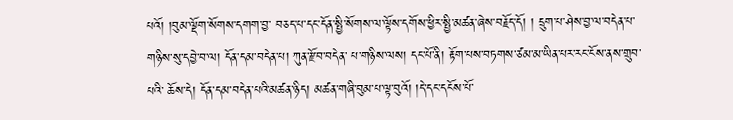པའོ། །བུམ་ལྡོག་སོགས་དགག་བྱ་ བཅད་པ་དང་དོན་སྤྱི་སོགས་ལ་ལྟོས་དགོས་ཕྱིར་སྤྱི་མཚན་ཞེས་བརྗོད་དོ། ། དྲུག་པ་ཤེས་བྱ་ལ་བདེན་པ་གཉིས་སུ་དབྱེ་བ་ལ། དོན་དམ་བདེན་པ། ཀུན་རྫོབ་བདེན་ པ་གཉིས་ལས། དང་པོ་ནི། རྟོག་པས་བཏགས་ཙམ་མ་ཡིན་པར་རང་ངོས་ནས་གྲུབ་པའི་ ཆོས་དེ། དོན་དམ་བདེན་པའི་མཚན་ཉིད། མཚན་གཞི་བུམ་པ་ལྟ་བུའོ། །དེ་དང་དངོས་པོ་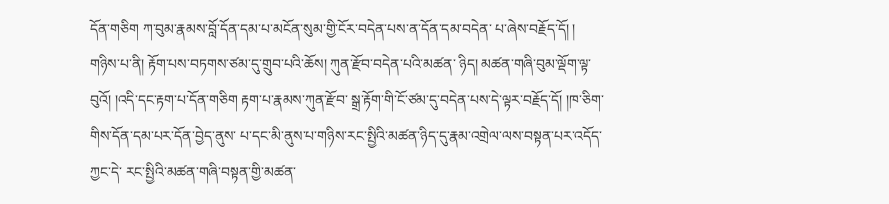དོན་གཅིག ཀ་བུམ་རྣམས་བློ་དོན་དམ་པ་མངོན་སུམ་གྱི་ངོར་བདེན་པས་ན་དོན་དམ་བདེན་ པ་ཞེས་བརྗོད་དོ། ། གཉིས་པ་ནི། རྟོག་པས་བཏགས་ཙམ་དུ་གྲུབ་པའི་ཆོས། ཀུན་རྫོབ་བདེན་པའི་མཚན་ ཉིད། མཚན་གཞི་བུམ་ལྡོག་ལྟ་བུའོ། །འདི་དང་རྟག་པ་དོན་གཅིག རྟག་པ་རྣམས་ཀུན་རྫོབ་ སྒྲ་རྟོག་གི་ངོ་ཙམ་དུ་བདེན་པས་དེ་ལྟར་བརྗོད་དོ། །ཁ་ཅིག་གིས་དོན་དམ་པར་དོན་བྱེད་ནུས་ པ་དང་མི་ནུས་པ་གཉིས་རང་སྤྱིའི་མཚན་ཉིད་དུ་རྣམ་འགྲེལ་ལས་བསྟན་པར་འདོད་ཀྱང་དེ་ རང་སྤྱིའི་མཚན་གཞི་བསྟན་གྱི་མཚན་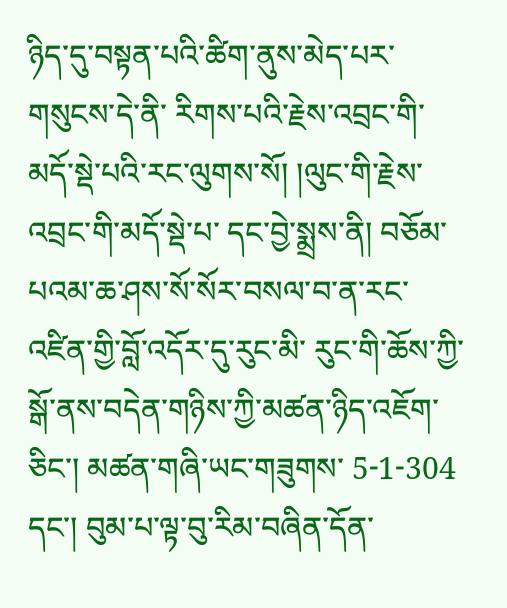ཉིད་དུ་བསྟན་པའི་ཚིག་ནུས་མེད་པར་གསུངས་དེ་ནི་ རིགས་པའི་རྗེས་འབྲང་གི་མདོ་སྡེ་པའི་རང་ལུགས་སོ། །ལུང་གི་རྗེས་འབྲང་གི་མདོ་སྡེ་པ་ དང་བྱེ་སྨྲས་ནི། བཅོམ་པའམ་ཆ་ཤས་སོ་སོར་བསལ་བ་ན་རང་འཛིན་གྱི་བློ་འདོར་དུ་རུང་མི་ རུང་གི་ཆོས་ཀྱི་སྒོ་ནས་བདེན་གཉིས་ཀྱི་མཚན་ཉིད་འཇོག་ཅིང་། མཚན་གཞི་ཡང་གཟུགས་ 5-1-304 དང་། བུམ་པ་ལྟ་བུ་རིམ་བཞིན་དོན་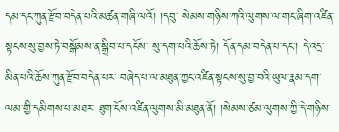དམ་དང་ཀུན་རྫོབ་བདེན་པའི་མཚན་གཞི་ལའོ། །དབུ་ སེམས་གཉིས་ཀའི་ལུགས་ལ་གང་ཞིག་འཛིན་སྟངས་སུ་བྱས་ཏེ་བསྒོམས་ན་སྒྲིབ་པ་དངོས་ སུ་དག་པའི་ཆོས་ཏེ། དོན་དམ་བདེན་པ་དང་། དེ་འདྲ་མིན་པའི་ཆོས་ཀུན་རྫོབ་བདེན་པར་ བཞེད་པ་ལ་མཐུན་ཀྱང་འཛིན་སྟངས་སུ་བྱ་བའི་ཡུལ་རྣམ་དག་ལམ་གྱི་དམིགས་པ་མཐར་ ཐུག་ངོས་འཛིན་ལུགས་མི་མཐུན་ནོ། །སེམས་ཙམ་ལུགས་ཀྱི་དེ་གཉིས་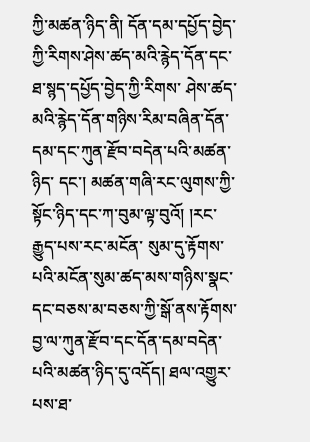ཀྱི་མཚན་ཉིད་ནི། དོན་དམ་དཔྱོད་བྱེད་ཀྱི་རིགས་ཤེས་ཚད་མའི་རྙེད་དོན་དང་ཐ་སྙད་དཔྱོད་བྱེད་ཀྱི་རིགས་ ཤེས་ཚད་མའི་རྙེད་དོན་གཉིས་རིམ་བཞིན་དོན་དམ་དང་ཀུན་རྫོབ་བདེན་པའི་མཚན་ཉིད་ དང་། མཚན་གཞི་རང་ལུགས་ཀྱི་སྟོང་ཉིད་དང་ཀ་བུམ་ལྟ་བུའོ། །རང་རྒྱུད་པས་རང་མངོན་ སུམ་དུ་རྟོགས་པའི་མངོན་སུམ་ཚད་མས་གཉིས་སྣང་དང་བཅས་མ་བཅས་ཀྱི་སྒོ་ནས་རྟོགས་ བྱ་ལ་ཀུན་རྫོབ་དང་དོན་དམ་བདེན་པའི་མཚན་ཉིད་དུ་འདོད། ཐལ་འགྱུར་པས་ཐ་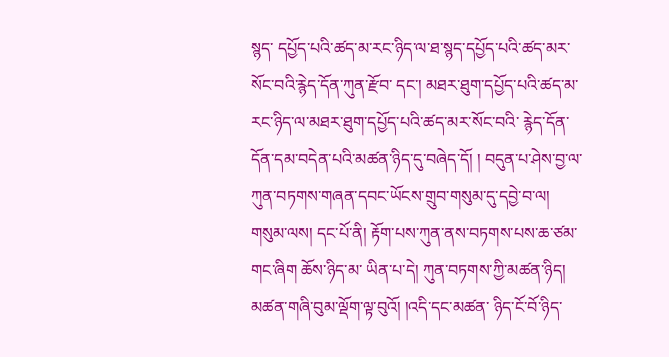སྙད་ དཔྱོད་པའི་ཚད་མ་རང་ཉིད་ལ་ཐ་སྙད་དཔྱོད་པའི་ཚད་མར་སོང་བའི་རྙེད་དོན་ཀུན་རྫོབ་ དང་། མཐར་ཐུག་དཔྱོད་པའི་ཚད་མ་རང་ཉིད་ལ་མཐར་ཐུག་དཔྱོད་པའི་ཚད་མར་སོང་བའི་ རྙེད་དོན་དོན་དམ་བདེན་པའི་མཚན་ཉིད་དུ་བཞེད་དོ། ། བདུན་པ་ཤེས་བྱ་ལ་ཀུན་བཏགས་གཞན་དབང་ཡོངས་གྲུབ་གསུམ་དུ་དབྱེ་བ་ལ། གསུམ་ལས། དང་པོ་ནི། རྟོག་པས་ཀུན་ནས་བཏགས་པས་ཆ་ཙམ་གང་ཞིག ཆོས་ཉིད་མ་ ཡིན་པ་དེ། ཀུན་བཏགས་ཀྱི་མཚན་ཉིད། མཚན་གཞི་བུམ་ལྡོག་ལྟ་བུའོ། །འདི་དང་མཚན་ ཉིད་ངོ་བོ་ཉིད་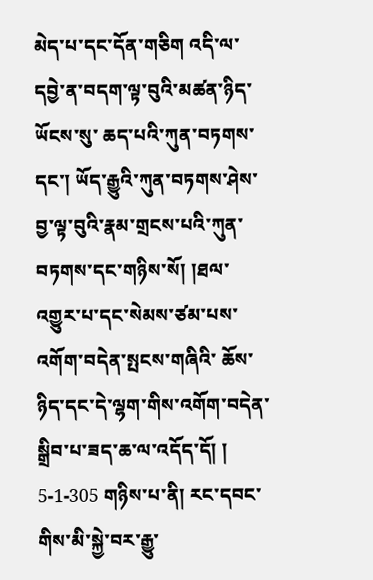མེད་པ་དང་དོན་གཅིག འདི་ལ་དབྱེ་ན་བདག་ལྟ་བུའི་མཚན་ཉིད་ཡོངས་སུ་ ཆད་པའི་ཀུན་བཏགས་དང་། ཡོད་རྒྱུའི་ཀུན་བཏགས་ཤེས་བྱ་ལྟ་བུའི་རྣམ་གྲངས་པའི་ཀུན་ བཏགས་དང་གཉིས་སོ། །ཐལ་འགྱུར་པ་དང་སེམས་ཙམ་པས་འགོག་བདེན་སྤངས་གཞིའི་ ཆོས་ཉིད་དང་དེ་ལྷག་གིས་འགོག་བདེན་སྒྲིབ་པ་ཟད་ཆ་ལ་འདོད་དོ། ། 5-1-305 གཉིས་པ་ནི། རང་དབང་གིས་མི་སྐྱེ་བར་རྒྱུ་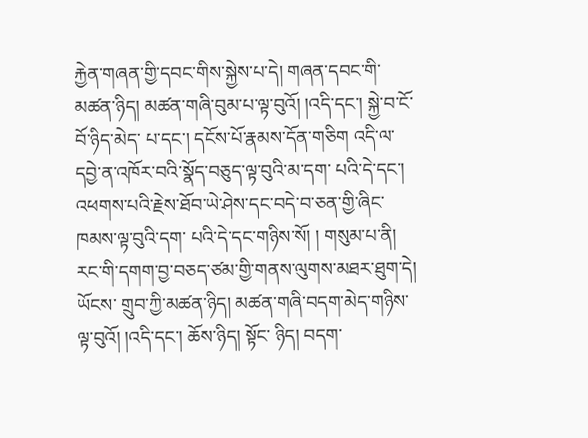རྐྱེན་གཞན་གྱི་དབང་གིས་སྐྱེས་པ་དེ། གཞན་དབང་གི་མཚན་ཉིད། མཚན་གཞི་བུམ་པ་ལྟ་བུའོ། །འདི་དང་། སྐྱེ་བ་ངོ་བོ་ཉིད་མེད་ པ་དང་། དངོས་པོ་རྣམས་དོན་གཅིག འདི་ལ་དབྱེ་ན་འཁོར་བའི་སྣོད་བཅུད་ལྟ་བུའི་མ་དག་ པའི་དེ་དང་། འཕགས་པའི་རྗེས་ཐོབ་ཡེ་ཤེས་དང་བདེ་བ་ཅན་གྱི་ཞིང་ཁམས་ལྟ་བུའི་དག་ པའི་དེ་དང་གཉིས་སོ། ། གསུམ་པ་ནི། རང་གི་དགག་བྱ་བཅད་ཙམ་གྱི་གནས་ལུགས་མཐར་ཐུག་དེ། ཡོངས་ གྲུབ་ཀྱི་མཚན་ཉིད། མཚན་གཞི་བདག་མེད་གཉིས་ལྟ་བུའོ། །འདི་དང་། ཆོས་ཉིད། སྟོང་ ཉིད། བདག་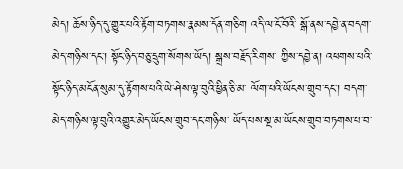མེད། ཆོས་ཉིད་དུ་གྱུར་པའི་རྟོག་བཏགས་རྣམས་དོན་གཅིག འདི་ལ་ངོ་བོའི་ སྒོ་ནས་དབྱེ་ན་བདག་མེད་གཉིས་དང་། སྟོང་ཉིད་བཅུ་དྲུག་སོགས་ཡོད། སྒྲས་བརྗོད་རིགས་ ཀྱིས་དབྱེ་ན། འཕགས་པའི་སྟོང་ཉིད་མངོན་སུམ་དུ་རྟོགས་པའི་ཡེ་ཤེས་ལྟ་བུའི་ཕྱིན་ཅི་མ་ ལོག་པའི་ཡོངས་གྲུབ་དང་། བདག་མེད་གཉིས་ལྟ་བུའི་འགྱུར་མེད་ཡོངས་གྲུབ་དང་གཉིས་ ཡོད་པས་སྔ་མ་ཡོངས་གྲུབ་བཏགས་པ་བ་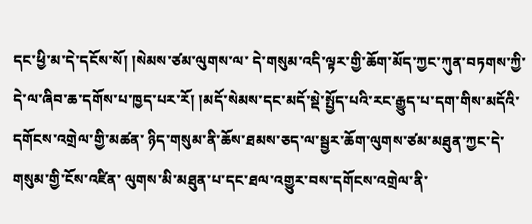དང་ཕྱི་མ་དེ་དངོས་སོ། །སེམས་ཙམ་ལུགས་ལ་ དེ་གསུམ་འདི་ལྟར་གྱི་ཆོག་མོད་ཀྱང་ཀུན་བཏགས་ཀྱི་དེ་ལ་ཞིབ་ཆ་དགོས་པ་ཁྱད་པར་རོ། །མདོ་སེམས་དང་མདོ་སྡེ་སྤྱོད་པའི་རང་རྒྱུད་པ་དག་གིས་མདོའི་དགོངས་འགྲེལ་གྱི་མཚན་ ཉིད་གསུམ་ནི་ཆོས་ཐམས་ཅད་ལ་སྦྱར་ཆོག་ལུགས་ཙམ་མཐུན་ཀྱང་དེ་གསུམ་གྱི་ངོས་འཛིན་ ལུགས་མི་མཐུན་པ་དང་ཐལ་འགྱུར་བས་དགོངས་འགྲེལ་ནི་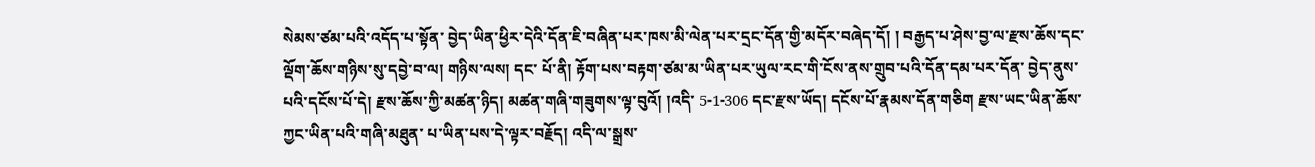སེམས་ཙམ་པའི་འདོད་པ་སྟོན་ བྱེད་ཡིན་ཕྱིར་དེའི་དོན་ཇི་བཞིན་པར་ཁས་མི་ལེན་པར་དྲང་དོན་གྱི་མདོར་བཞེད་དོ། ། བརྒྱད་པ་ཤེས་བྱ་ལ་རྫས་ཆོས་དང་ལྡོག་ཆོས་གཉིས་སུ་དབྱེ་བ་ལ། གཉིས་ལས། དང་ པོ་ནི། རྟོག་པས་བརྟག་ཙམ་མ་ཡིན་པར་ཡུལ་རང་གི་ངོས་ནས་གྲུབ་པའི་དོན་དམ་པར་དོན་ བྱེད་ནུས་པའི་དངོས་པོ་དེ། རྫས་ཆོས་ཀྱི་མཚན་ཉིད། མཚན་གཞི་གཟུགས་ལྟ་བུའོ། །འདི་ 5-1-306 དང་རྫས་ཡོད། དངོས་པོ་རྣམས་དོན་གཅིག རྫས་ཡང་ཡིན་ཆོས་ཀྱང་ཡིན་པའི་གཞི་མཐུན་ པ་ཡིན་པས་དེ་ལྟར་བརྗོད། འདི་ལ་སྒྲས་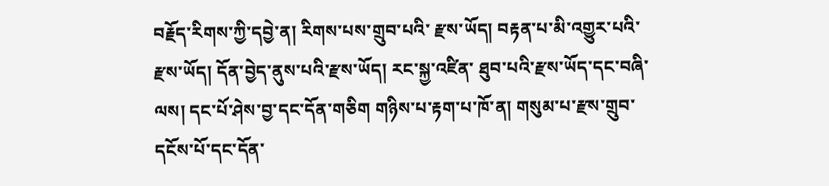བརྗོད་རིགས་ཀྱི་དབྱེ་ན། རིགས་པས་གྲུབ་པའི་ རྫས་ཡོད། བརྟན་པ་མི་འགྱུར་པའི་རྫས་ཡོད། དོན་བྱེད་ནུས་པའི་རྫས་ཡོད། རང་སྐྱ་འཛིན་ ཐུབ་པའི་རྫས་ཡོད་དང་བཞི་ལས། དང་པོ་ཤེས་བྱ་དང་དོན་གཅིག གཉིས་པ་རྟག་པ་ཁོ་ན། གསུམ་པ་རྫས་གྲུབ་དངོས་པོ་དང་དོན་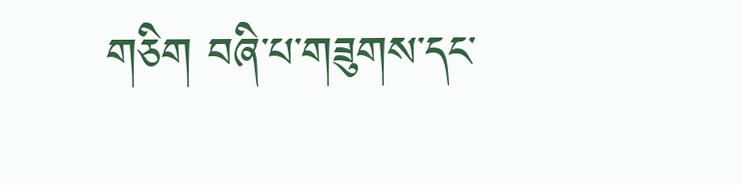གཅིག བཞི་པ་གཟུགས་དང་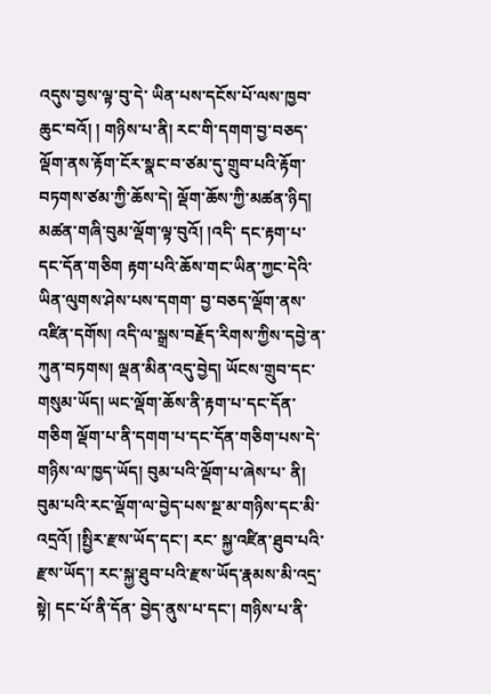འདུས་བྱས་ལྟ་བུ་དེ་ ཡིན་པས་དངོས་པོ་ལས་ཁྱབ་ཆུང་བའོ། ། གཉིས་པ་ནི། རང་གི་དགག་བྱ་བཅད་ལྡོག་ནས་རྟོག་ངོར་སྣང་བ་ཙམ་དུ་གྲུབ་པའི་རྟོག་ བཏགས་ཙམ་ཀྱི་ཆོས་དེ། ལྡོག་ཆོས་ཀྱི་མཚན་ཉིད། མཚན་གཞི་བུམ་ལྡོག་ལྟ་བུའོ། །འདི་ དང་རྟག་པ་དང་དོན་གཅིག རྟག་པའི་ཆོས་གང་ཡིན་ཀྱང་དེའི་ཡིན་ལུགས་ཤེས་པས་དགག་ བྱ་བཅད་ལྡོག་ནས་འཛིན་དགོས། འདི་ལ་སྒྲས་བརྗོད་རིགས་ཀྱིས་དབྱེ་ན་ཀུན་བཏགས། ལྡན་མིན་འདུ་བྱེད། ཡོངས་གྲུབ་དང་གསུམ་ཡོད། ཡང་ལྡོག་ཆོས་ནི་རྟག་པ་དང་དོན་གཅིག ལྡོག་པ་ནི་དགག་པ་དང་དོན་གཅིག་པས་དེ་གཉིས་ལ་ཁྱད་ཡོད། བུམ་པའི་ལྡོག་པ་ཞེས་པ་ ནི། བུམ་པའི་རང་ལྡོག་ལ་བྱེད་པས་སྔ་མ་གཉིས་དང་མི་འདྲའོ། །སྤྱིར་རྫས་ཡོད་དང་། རང་ སྐྱ་འཛིན་ཐུབ་པའི་རྫས་ཡོད་། རང་སྐྱ་ཐུབ་པའི་རྫས་ཡོད་རྣམས་མི་འདྲ་སྟེ། དང་པོ་ནི་དོན་ བྱེད་ནུས་པ་དང་། གཉིས་པ་ནི་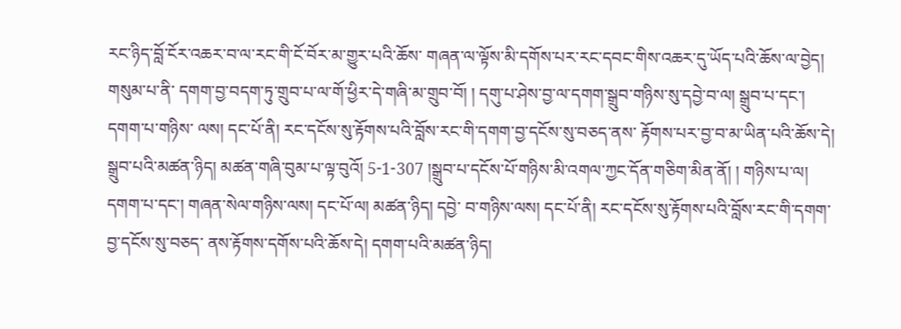རང་ཉིད་བློ་ངོར་འཆར་བ་ལ་རང་གི་ངོ་བོར་མ་གྱུར་པའི་ཆོས་ གཞན་ལ་ལྟོས་མི་དགོས་པར་རང་དབང་གིས་འཆར་དུ་ཡོད་པའི་ཆོས་ལ་བྱེད། གསུམ་པ་ནི་ དགག་བྱ་བདག་ཏུ་གྲུབ་པ་ལ་གོ་ཕྱིར་དེ་གཞི་མ་གྲུབ་བོ། ། དགུ་པ་ཤེས་བྱ་ལ་དགག་སྒྲུབ་གཉིས་སུ་དབྱེ་བ་ལ། སྒྲུབ་པ་དང་། དགག་པ་གཉིས་ ལས། དང་པོ་ནི། རང་དངོས་སུ་རྟོགས་པའི་བློས་རང་གི་དགག་བྱ་དངོས་སུ་བཅད་ནས་ རྟོགས་པར་བྱ་བ་མ་ཡིན་པའི་ཆོས་དེ། སྒྲུབ་པའི་མཚན་ཉིད། མཚན་གཞི་བུམ་པ་ལྟ་བུའོ། 5-1-307 །སྒྲུབ་པ་དངོས་པོ་གཉིས་མི་འགལ་ཀྱང་དོན་གཅིག་མིན་ནོ། ། གཉིས་པ་ལ། དགག་པ་དང་། གཞན་སེལ་གཉིས་ལས། དང་པོ་ལ། མཚན་ཉིད། དབྱེ་ བ་གཉིས་ལས། དང་པོ་ནི། རང་དངོས་སུ་རྟོགས་པའི་བློས་རང་གི་དགག་བྱ་དངོས་སུ་བཅད་ ནས་རྟོགས་དགོས་པའི་ཆོས་དེ། དགག་པའི་མཚན་ཉིད།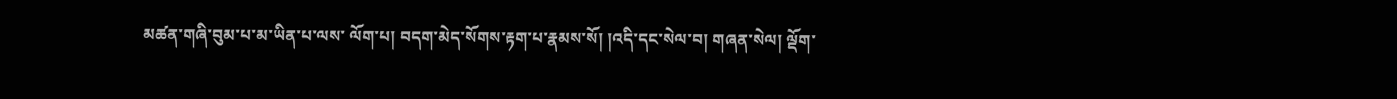མཚན་གཞི་བུམ་པ་མ་ཡིན་པ་ལས་ ལོག་པ། བདག་མེད་སོགས་རྟག་པ་རྣམས་སོ། །འདི་དང་སེལ་བ། གཞན་སེལ། ལྡོག་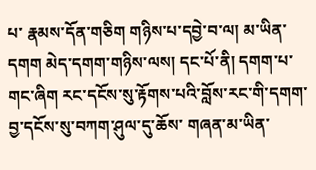པ་ རྣམས་དོན་གཅིག གཉིས་པ་དབྱེ་བ་ལ། མ་ཡིན་དགག མེད་དགག་གཉིས་ལས། དང་པོ་ནི། དགག་པ་ གང་ཞིག རང་དངོས་སུ་རྟོགས་པའི་བློས་རང་གི་དགག་བྱ་དངོས་སུ་བཀག་ཤུལ་དུ་ཆོས་ གཞན་མ་ཡིན་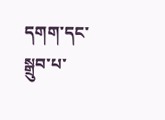དགག་དང་སྒྲུབ་པ་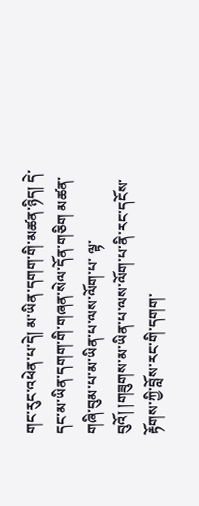གང་རུང་འཕེན་པ་དེ། མ་ཡིན་དགག་གི་མཚན་ཉིད། དེ་ དང་མ་ཡིན་དགག་གི་གཞན་སེལ་དོན་གཅིག མཚན་གཞི་བུམ་པ་མ་ཡིན་པ་ལས་ལོག་པ་ ལྟ་བུའོ། །གཟུགས་མ་ཡིན་པ་ལས་ལོག་པ་ནི་རང་དངོས་རྟོགས་ཀྱི་བློས་རང་གི་དགག་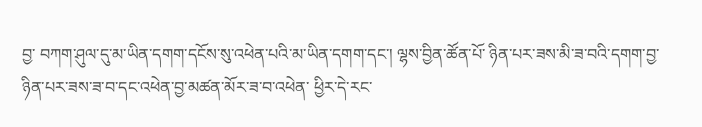བྱ་ བཀག་ཤུལ་དུ་མ་ཡིན་དགག་དངོས་སུ་འཕེན་པའི་མ་ཡིན་དགག་དང་། ལྷས་བྱིན་ཚོན་པོ་ ཉིན་པར་ཟས་མི་ཟ་བའི་དགག་བྱ་ཉིན་པར་ཟས་ཟ་བ་དང་འཕེན་བྱ་མཚན་མོར་ཟ་བ་འཕེན་ ཕྱིར་དེ་རང་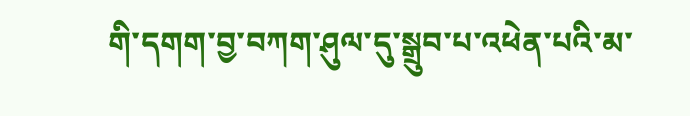གི་དགག་བྱ་བཀག་ཤུལ་དུ་སྒྲུབ་པ་འཕེན་པའི་མ་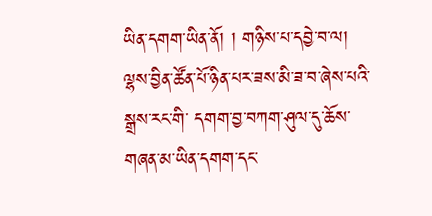ཡིན་དགག་ཡིན་ནོ། ། གཉིས་པ་དབྱེ་བ་ལ། ལྷས་བྱིན་ཚོན་པོ་ཉིན་པར་ཟས་མི་ཟ་བ་ཞེས་པའི་སྒྲས་རང་གི་ དགག་བྱ་བཀག་ཤུལ་དུ་ཆོས་གཞན་མ་ཡིན་དགག་དང་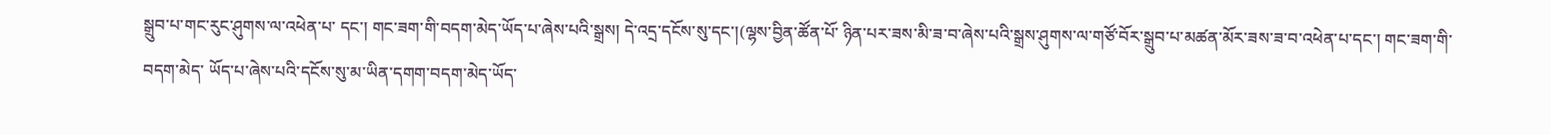སྒྲུབ་པ་གང་རུང་ཤུགས་ལ་འཕེན་པ་ དང་། གང་ཟག་གི་བདག་མེད་ཡོད་པ་ཞེས་པའི་སྒྲས། དེ་འདྲ་དངོས་སུ་དང་།(ལྷས་བྱིན་ཚོན་པོ་ ཉིན་པར་ཟས་མི་ཟ་བ་ཞེས་པའི་སྒྲས་ཤུགས་ལ་གཙོ་བོར་སྒྲུབ་པ་མཚན་མོར་ཟས་ཟ་བ་འཕེན་པ་དང་། གང་ཟག་གི་བདག་མེད་ ཡོད་པ་ཞེས་པའི་དངོས་སུ་མ་ཡིན་དགག་བདག་མེད་ཡོད་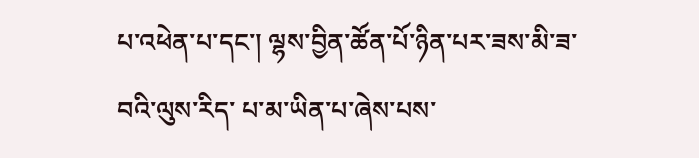པ་འཕེན་པ་དང་། ལྷས་བྱིན་ཚོན་པོ་ཉིན་པར་ཟས་མི་ཟ་བའི་ལུས་རིད་ པ་མ་ཡིན་པ་ཞེས་པས་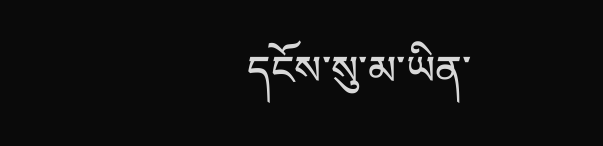དངོས་སུ་མ་ཡིན་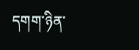དགག་ཉིན་